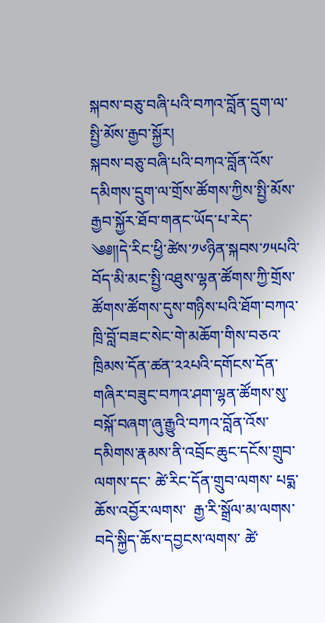སྐབས་བཅུ་བཞི་པའི་བཀའ་བློན་དྲུག་ལ་སྤྱི་མོས་རྒྱབ་སྐྱོར།
སྐབས་བཅུ་བཞི་པའི་བཀའ་བློན་འོས་དམིགས་དྲུག་ལ་གྲོས་ཚོགས་ཀྱིས་སྤྱི་མོས་རྒྱབ་སྐྱོར་ཐོབ་གནང་ཡོད་པ་རེད་
༄༅༎དེ་རིང་ཕྱི་ཚེས་༡༦ཉིན་སྐབས་༡༥པའི་བོད་མི་མང་སྤྱི་འཐུས་ལྷན་ཚོགས་ཀྱི་གྲོས་ཚོགས་ཚོགས་དུས་གཉིས་པའི་ཐོག་བཀའ་ཁྲི་བློ་བཟང་སེང་གེ་མཆོག་གིས་བཅའ་ཁྲིམས་དོན་ཚན་༢༢པའི་དགོངས་དོན་གཞིར་བཟུང་བཀའ་ཤག་ལྷན་ཚོགས་སུ་བསྐོ་བཞག་ཞུ་རྒྱུའི་བཀའ་བློན་འོས་དམིགས་རྣམས་ནི་འབྲོང་ཆུང་དངོས་གྲུབ་ལགས་དང་ ཚེ་རིང་དོན་གྲུབ་ལགས་ པདྨ་ཆོས་འབྱོར་ལགས་  རྒྱ་རི་སྒྲོལ་མ་ལགས་  བདེ་སྐྱིད་ཆོས་དབྱངས་ལགས་ ཚེ་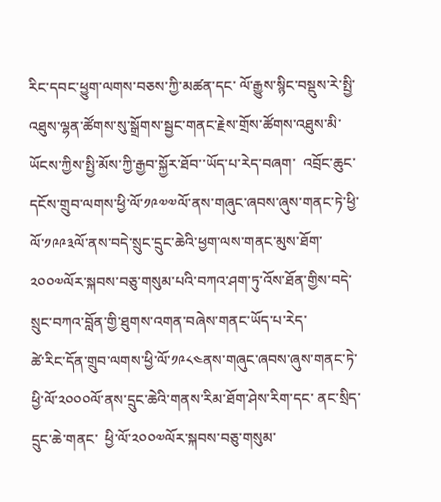རིང་དབང་ཕྱུག་ལགས་བཅས་ཀྱི་མཚན་དང་ ལོ་རྒྱུས་སྙིང་བསྡུས་རེ་སྤྱི་འཐུས་ལྷན་ཚོགས་སུ་སྒྲོགས་སྦྱང་གནང་རྗེས་གྲོས་ཚོགས་འཐུས་མི་ཡོངས་ཀྱིས་སྤྱི་མོས་ཀྱི་རྒྱབ་སྐྱོར་ཐོབ་་ཡོད་པ་རེད་བཞག་  འབྲོང་ཆུང་དངོས་གྲུབ་ལགས་ཕྱི་ལོ་༡༩༧༧ལོ་ནས་གཞུང་ཞབས་ཞུས་གནང་ཏེ་ཕྱི་ལོ་༡༩༩༣ལོ་ནས་བདེ་སྲུང་དྲུང་ཆེའི་ཕྱག་ལས་གནང་མུས་ཐོག་༢༠༠༧ལོར་སྐབས་བཅུ་གསུམ་པའི་བཀའ་ཤག་ཏུ་འོས་ཐོན་གྱིས་བདེ་སྲུང་བཀའ་བློན་གྱི་ཐུགས་འགན་བཞེས་གནང་ཡོད་པ་རེད་
ཚེ་རིང་དོན་གྲུབ་ལགས་ཕྱི་ལོ་༡༩༨༤ནས་གཞུང་ཞབས་ཞུས་གནང་ཏེ་ཕྱི་ལོ་༢༠༠༠ལོ་ནས་དྲུང་ཆེའི་གནས་རིམ་ཐོག་ཤེས་རིག་དང་ ནང་སྲིད་དྲུང་ཆེ་གནང་  ཕྱི་ལོ་༢༠༠༧ལོར་སྐབས་བཅུ་གསུམ་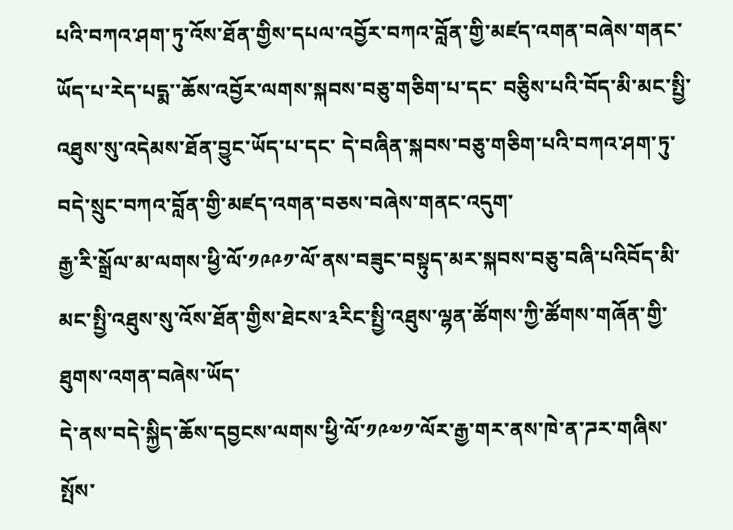པའི་བཀའ་ཤག་ཏུ་འོས་ཐོན་གྱིས་དཔལ་འབྱོར་བཀའ་བློན་གྱི་མཛད་འགན་བཞེས་གནང་ཡོད་པ་རེད་པདྨ་་ཆོས་འབྱོར་ལགས་སྐབས་བཅུ་གཅིག་པ་དང་ བཅིུས་པའི་བོད་མི་མང་སྤྱི་འཐུས་སུ་འདེམས་ཐོན་བྱུང་ཡོད་པ་དང་ དེ་བཞིན་སྐབས་བཅུ་གཅིག་པའི་བཀའ་ཤག་ཏུ་བདེ་སྲུང་བཀའ་བློན་གྱི་མཛད་འགན་བཅས་བཞེས་གནང་འདུག་
རྒྱ་རི་སྒྲོལ་མ་ལགས་ཕྱི་ལོ་༡༩༩༡་ལོ་ནས་བཟུང་བསྟུད་མར་སྐབས་བཅུ་བཞི་པའིབོད་མི་མང་སྤྱི་འཐུས་སུ་འོས་ཐོན་གྱིས་ཐེངས་༣རིང་སྤྱི་འཐུས་ལྷན་ཚོགས་ཀྱི་ཚོགས་གཞོན་གྱི་ཐུགས་འགན་བཞེས་ཡོད་
དེ་ནས་བདེ་སྐྱིད་ཆོས་དབྱངས་ལགས་ཕྱི་ལོ་༡༩༧༡་ལོར་རྒྱ་གར་ནས་ཁེ་ན་ཌར་གཞིས་སྤོས་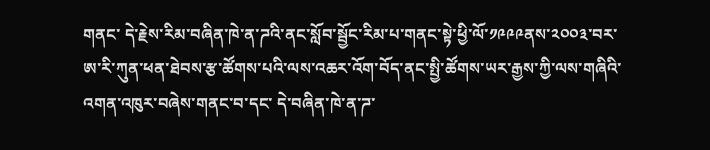གནང་ དེ་རྗེས་རིམ་བཞིན་ཁེ་ན་ཌའི་ནང་སློབ་སྦྱོང་རིམ་པ་གནང་སྟེ་ཕྱི་ལོ་༡༩༩༩ནས་༢༠༠༣་བར་ཨ་རི་ཀུན་ཕན་ཐེབས་རྩ་ཚོགས་པའི་ལས་འཆར་འོག་བོད་ནང་སྤྱི་ཚོགས་ཡར་རྒྱས་ཀྱི་ལས་གཞིའི་འགན་འཁུར་བཞེས་གནང་བ་དང་ དེ་བཞིན་ཁེ་ན་ཌ་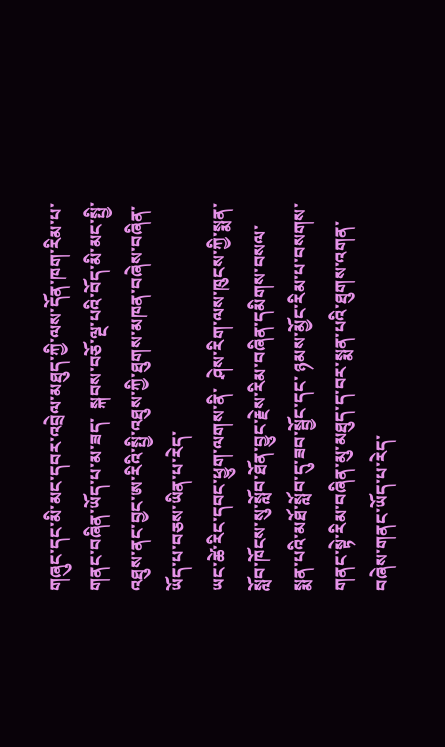གཞུང་དང་མི་མང་དབར་འབྲེལ་མཐུད་ཀྱི་ལས་དོན་ཁག་རིམ་པ་གནང་བཞིན་ཡོད་པ་མ་ཟད་  སྐབས་བཅོ་ལྔ་པའི་བོད་མི་མང་སྤྱི་འཐུས་ནང་བྱང་ཨ་རིའི་སྤྱི་འཐུས་ཀྱི་ཐུགས་མཁན་བཞེས་བཞིན་ཡོད་པ་བཅས་ཡིན་པ་རེད་
ཡང་ཚེ་རིང་དབང་ཕྱུག་ལགས་ནི་  ཤེས་རིག་ལས་ཁུངས་ཀྱི་སྨན་སློབ་ཁོངས་སུ་སློབ་ཐོན་བྱུང་རྗེས་རིམ་བཞིན་དམིགས་བསལ་སྨན་པའི་མཐོ་སློབ་དུ་ཟབ་སྦྱོང་དང་ ཉམས་མྱོང་རིམ་པ་བསགས་གནང་སྟེ་རིམ་བཞིན་མུ་མཐུད་ད་བར་སྨན་པའི་ཐུགས་འགན་བཞེས་གནང་ཡོད་པ་རེད་